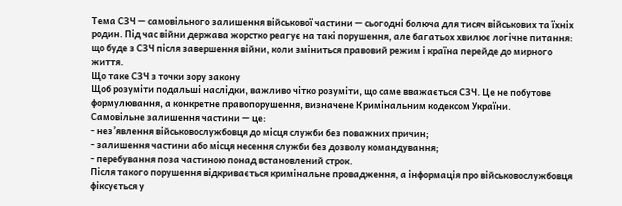Тема СЗЧ — самовільного залишення військової частини — сьогодні болюча для тисяч військових та їхніх родин. Під час війни держава жорстко реагує на такі порушення, але багатьох хвилює логічне питання: що буде з СЗЧ після завершення війни, коли зміниться правовий режим і країна перейде до мирного життя.
Що таке СЗЧ з точки зору закону
Щоб розуміти подальші наслідки, важливо чітко розуміти, що саме вважається СЗЧ. Це не побутове формулювання, а конкретне правопорушення, визначене Кримінальним кодексом України.
Самовільне залишення частини — це:
- нез’явлення військовослужбовця до місця служби без поважних причин;
- залишення частини або місця несення служби без дозволу командування;
- перебування поза частиною понад встановлений строк.
Після такого порушення відкривається кримінальне провадження, а інформація про військовослужбовця фіксується у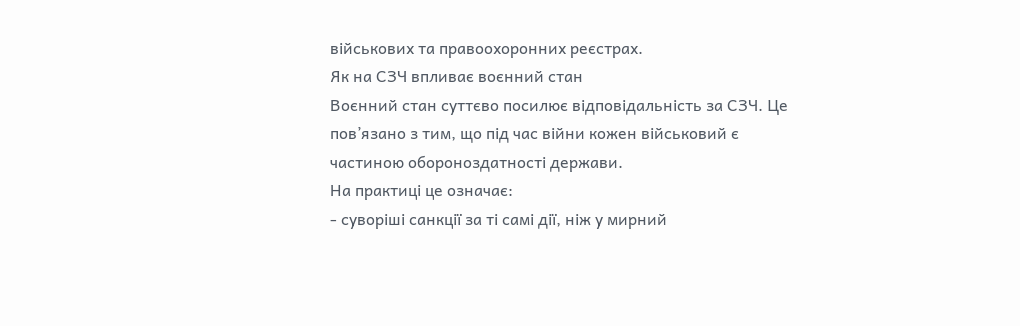військових та правоохоронних реєстрах.
Як на СЗЧ впливає воєнний стан
Воєнний стан суттєво посилює відповідальність за СЗЧ. Це пов’язано з тим, що під час війни кожен військовий є частиною обороноздатності держави.
На практиці це означає:
- суворіші санкції за ті самі дії, ніж у мирний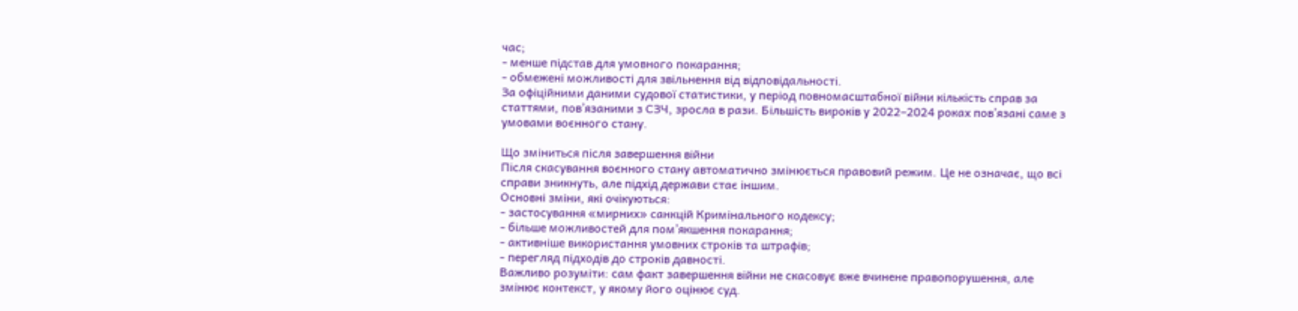час;
- менше підстав для умовного покарання;
- обмежені можливості для звільнення від відповідальності.
За офіційними даними судової статистики, у період повномасштабної війни кількість справ за статтями, пов’язаними з СЗЧ, зросла в рази. Більшість вироків у 2022–2024 роках пов’язані саме з умовами воєнного стану.

Що зміниться після завершення війни
Після скасування воєнного стану автоматично змінюється правовий режим. Це не означає, що всі справи зникнуть, але підхід держави стає іншим.
Основні зміни, які очікуються:
- застосування «мирних» санкцій Кримінального кодексу;
- більше можливостей для пом’якшення покарання;
- активніше використання умовних строків та штрафів;
- перегляд підходів до строків давності.
Важливо розуміти: сам факт завершення війни не скасовує вже вчинене правопорушення, але змінює контекст, у якому його оцінює суд.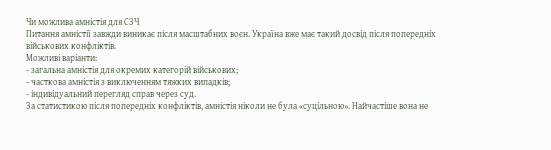Чи можлива амністія для СЗЧ
Питання амністії завжди виникає після масштабних воєн. Україна вже має такий досвід після попередніх військових конфліктів.
Можливі варіанти:
- загальна амністія для окремих категорій військових;
- часткова амністія з виключенням тяжких випадків;
- індивідуальний перегляд справ через суд.
За статистикою після попередніх конфліктів, амністія ніколи не була «суцільною». Найчастіше вона не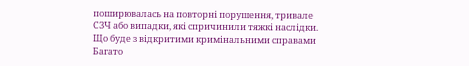поширювалась на повторні порушення, тривале СЗЧ або випадки, які спричинили тяжкі наслідки.
Що буде з відкритими кримінальними справами
Багато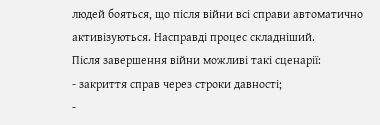людей бояться, що після війни всі справи автоматично активізуються. Насправді процес складніший.
Після завершення війни можливі такі сценарії:
- закриття справ через строки давності;
-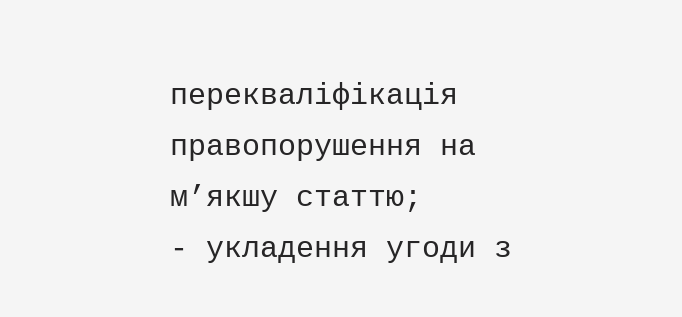перекваліфікація правопорушення на м’якшу статтю;
- укладення угоди з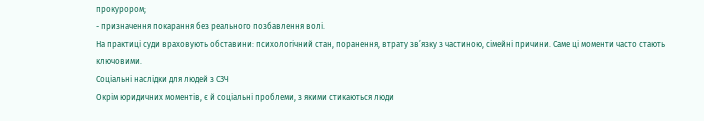прокурором;
- призначення покарання без реального позбавлення волі.
На практиці суди враховують обставини: психологічний стан, поранення, втрату зв’язку з частиною, сімейні причини. Саме ці моменти часто стають ключовими.
Соціальні наслідки для людей з СЗЧ
Окрім юридичних моментів, є й соціальні проблеми, з якими стикаються люди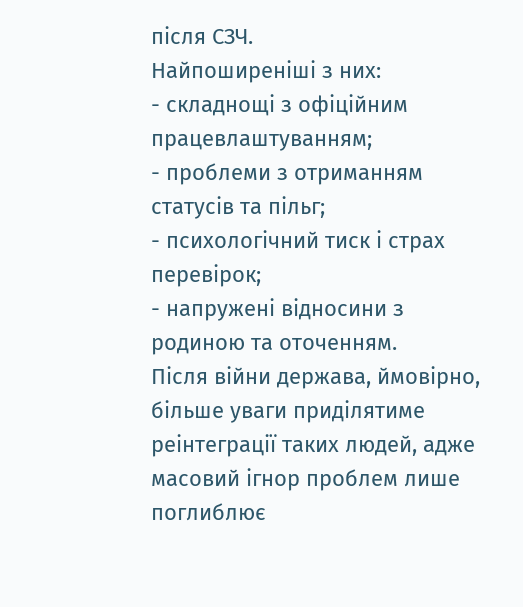після СЗЧ.
Найпоширеніші з них:
- складнощі з офіційним працевлаштуванням;
- проблеми з отриманням статусів та пільг;
- психологічний тиск і страх перевірок;
- напружені відносини з родиною та оточенням.
Після війни держава, ймовірно, більше уваги приділятиме реінтеграції таких людей, адже масовий ігнор проблем лише поглиблює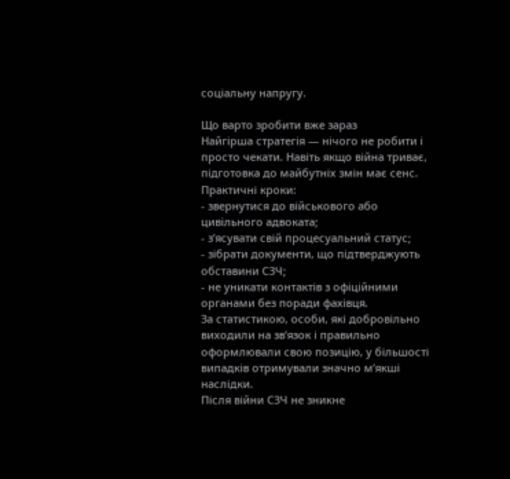соціальну напругу.

Що варто зробити вже зараз
Найгірша стратегія — нічого не робити і просто чекати. Навіть якщо війна триває, підготовка до майбутніх змін має сенс.
Практичні кроки:
- звернутися до військового або цивільного адвоката;
- з’ясувати свій процесуальний статус;
- зібрати документи, що підтверджують обставини СЗЧ;
- не уникати контактів з офіційними органами без поради фахівця.
За статистикою, особи, які добровільно виходили на зв’язок і правильно оформлювали свою позицію, у більшості випадків отримували значно м’якші наслідки.
Після війни СЗЧ не зникне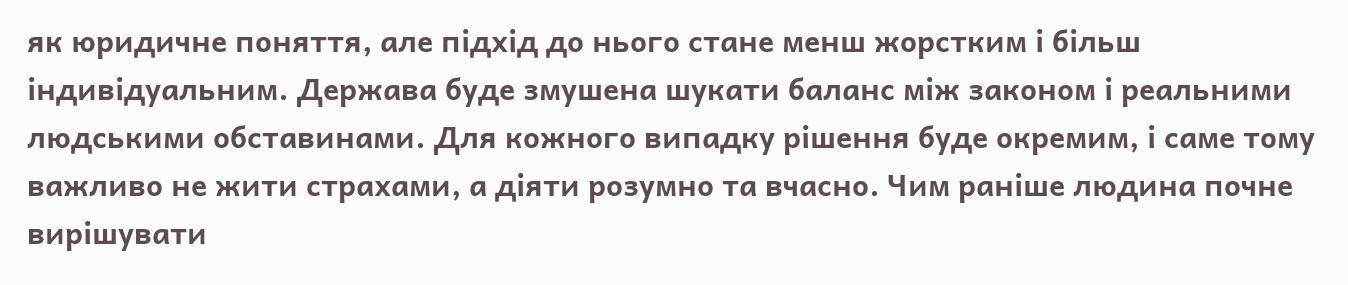як юридичне поняття, але підхід до нього стане менш жорстким і більш індивідуальним. Держава буде змушена шукати баланс між законом і реальними людськими обставинами. Для кожного випадку рішення буде окремим, і саме тому важливо не жити страхами, а діяти розумно та вчасно. Чим раніше людина почне вирішувати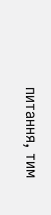питання, тим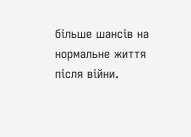більше шансів на нормальне життя після війни.